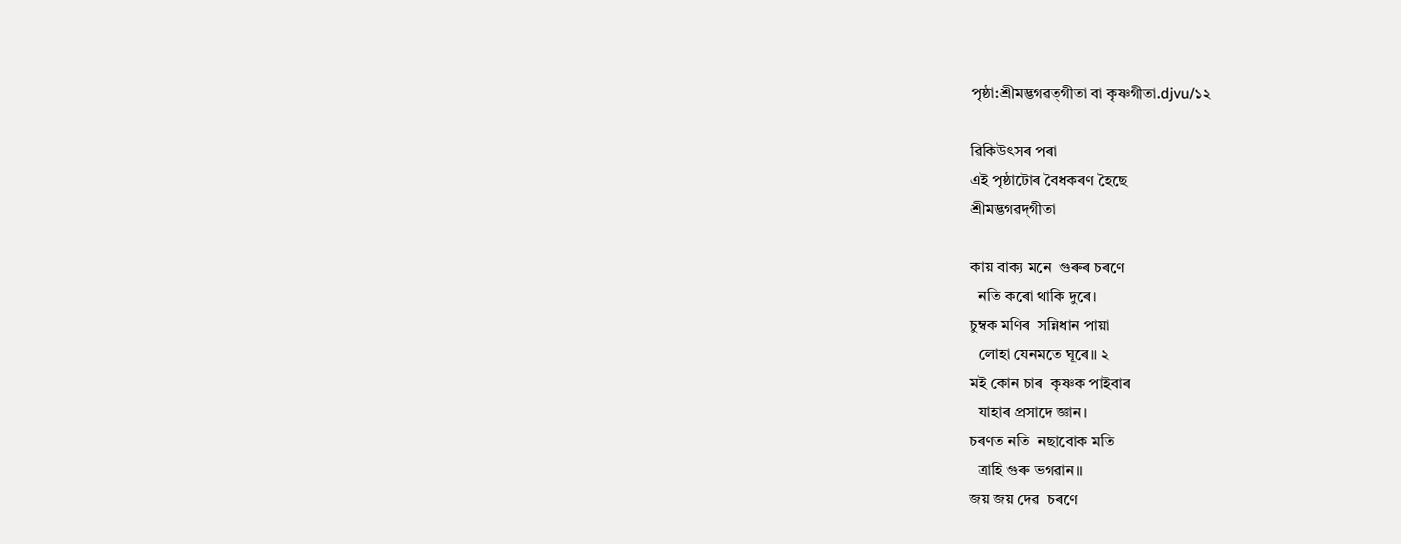পৃষ্ঠা:শ্ৰীমদ্ভগৱত্‌‌‌‌গীতা বা কৃষ্ণগীতা.djvu/১২

ৱিকিউৎসৰ পৰা
এই পৃষ্ঠাটোৰ বৈধকৰণ হৈছে
শ্ৰীমদ্ভগৱদ্‌গীতা

কায় বাক্য মনে  গুৰুৰ চৰণে
  নতি কৰো থাকি দুৰে।
চুম্বক মণিৰ  সন্নিধান পায়া
  লোহা যেনমতে ঘূৰে॥ ২
মই কোন চাৰ  কৃষ্ণক পাইবাৰ
  যাহাৰ প্ৰসাদে জ্ঞান।
চৰণত নতি  নছাবোক মতি
  ত্ৰাহি গুৰু ভগৱান॥
জয় জয় দেৱ  চৰণে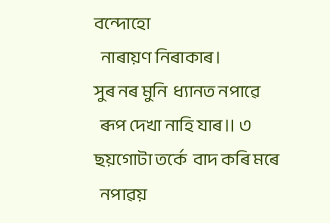বন্দোহো
  নাৰায়ণ নিৰাকাৰ।
সুৰ নৰ মুনি  ধ্যানত নপাৱে
  ৰূপ দেখা নাহি যাৰ॥ ৩
ছয়গোটা তৰ্কে  বাদ কৰি মৰে
  নপাৱয়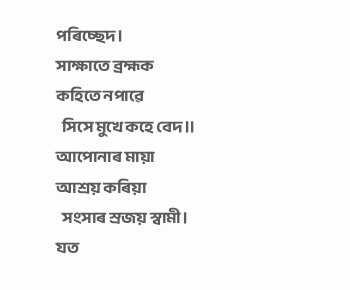পৰিচ্ছেদ।
সাক্ষাতে ব্ৰহ্মক  কহিতে নপাৱে
  সিসে মুখে কহে বেদ॥
আপোনাৰ মায়া  আশ্ৰয় কৰিয়া
  সংসাৰ স্ৰজয় স্বামী।
যত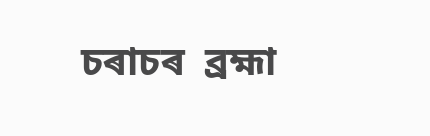চৰাচৰ  ব্ৰহ্মা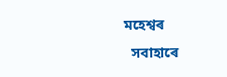মহেশ্বৰ
  সবাহাৰে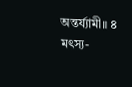অন্তৰ্য্যামী॥ ৪
মৎস্য-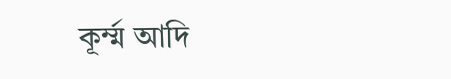কূৰ্ম্ম আদি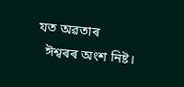যত অৱতাৰ
  ঈশ্বৰৰ অংশ নিষ্ট।